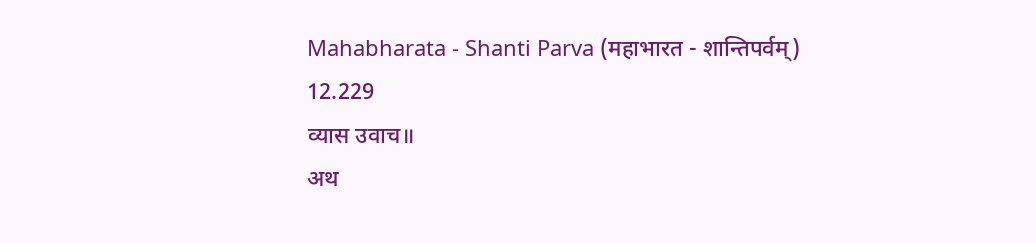Mahabharata - Shanti Parva (महाभारत - शान्तिपर्वम्)
12.229
व्यास उवाच॥
अथ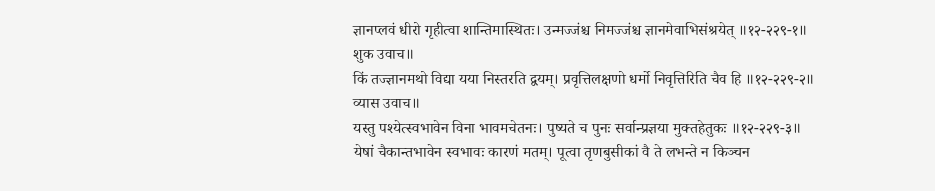ज्ञानप्लवं धीरो गृहीत्वा शान्तिमास्थितः। उन्मज्जंश्च निमज्जंश्च ज्ञानमेवाभिसंश्रयेत् ॥१२-२२९-१॥
शुक उवाच॥
किं तज्ज्ञानमथो विद्या यया निस्तरति द्वयम्। प्रवृत्तिलक्षणो धर्मो निवृत्तिरिति चैव हि ॥१२-२२९-२॥
व्यास उवाच॥
यस्तु पश्येत्स्वभावेन विना भावमचेतनः। पुष्यते च पुनः सर्वान्प्रज्ञया मुक्तहेतुकः ॥१२-२२९-३॥
येषां चैकान्तभावेन स्वभावः कारणं मतम्। पूत्वा तृणबुसीकां वै ते लभन्ते न किञ्चन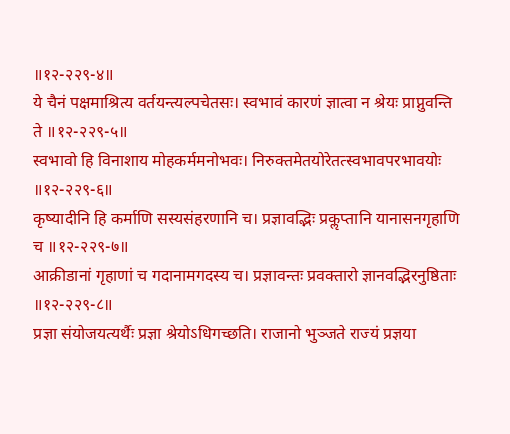॥१२-२२९-४॥
ये चैनं पक्षमाश्रित्य वर्तयन्त्यल्पचेतसः। स्वभावं कारणं ज्ञात्वा न श्रेयः प्राप्नुवन्ति ते ॥१२-२२९-५॥
स्वभावो हि विनाशाय मोहकर्ममनोभवः। निरुक्तमेतयोरेतत्स्वभावपरभावयोः ॥१२-२२९-६॥
कृष्यादीनि हि कर्माणि सस्यसंहरणानि च। प्रज्ञावद्भिः प्रकॢप्तानि यानासनगृहाणि च ॥१२-२२९-७॥
आक्रीडानां गृहाणां च गदानामगदस्य च। प्रज्ञावन्तः प्रवक्तारो ज्ञानवद्भिरनुष्ठिताः ॥१२-२२९-८॥
प्रज्ञा संयोजयत्यर्थैः प्रज्ञा श्रेयोऽधिगच्छति। राजानो भुञ्जते राज्यं प्रज्ञया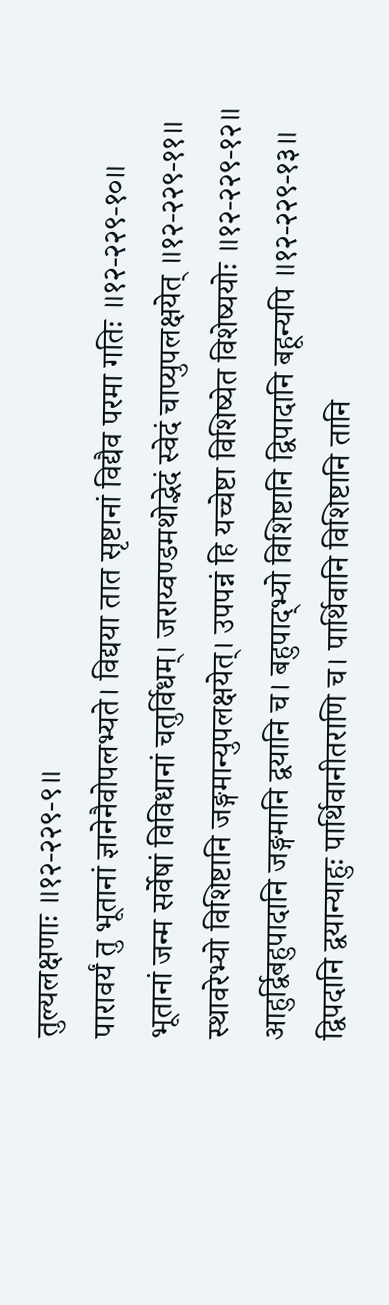तुल्यलक्षणाः ॥१२-२२९-९॥
पारावर्यं तु भूतानां ज्ञानेनैवोपलभ्यते। विद्यया तात सृष्टानां विद्यैव परमा गतिः ॥१२-२२९-१०॥
भूतानां जन्म सर्वेषां विविधानां चतुर्विधम्। जराय्वण्डमथोद्भेदं स्वेदं चाप्युपलक्षयेत् ॥१२-२२९-११॥
स्थावरेभ्यो विशिष्टानि जङ्गमान्युपलक्षयेत्। उपपन्नं हि यच्चेष्टा विशिष्येत विशेष्ययोः ॥१२-२२९-१२॥
आहुर्द्विबहुपादानि जङ्गमानि द्वयानि च। बहुपाद्भ्यो विशिष्टानि द्विपादानि बहून्यपि ॥१२-२२९-१३॥
द्विपदानि द्वयान्याहुः पार्थिवानीतराणि च। पार्थिवानि विशिष्टानि तानि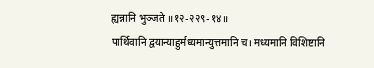ह्यन्नानि भुञ्जते ॥१२-२२९-१४॥
पार्थिवानि द्वयान्याहुर्मध्यमान्युत्तमानि च। मध्यमानि विशिष्टानि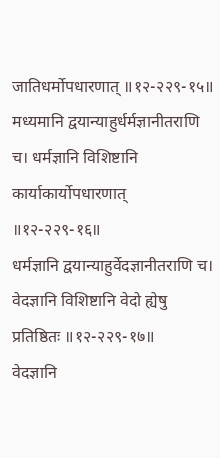जातिधर्मोपधारणात् ॥१२-२२९-१५॥
मध्यमानि द्वयान्याहुर्धर्मज्ञानीतराणि च। धर्मज्ञानि विशिष्टानि कार्याकार्योपधारणात् ॥१२-२२९-१६॥
धर्मज्ञानि द्वयान्याहुर्वेदज्ञानीतराणि च। वेदज्ञानि विशिष्टानि वेदो ह्येषु प्रतिष्ठितः ॥१२-२२९-१७॥
वेदज्ञानि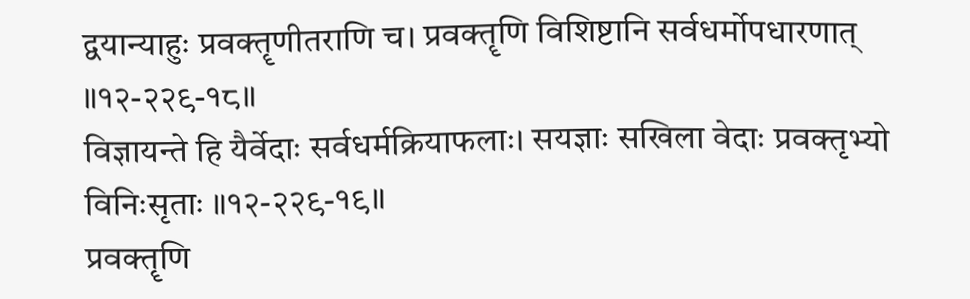द्वयान्याहुः प्रवक्तॄणीतराणि च। प्रवक्तॄणि विशिष्टानि सर्वधर्मोपधारणात् ॥१२-२२९-१८॥
विज्ञायन्ते हि यैर्वेदाः सर्वधर्मक्रियाफलाः। सयज्ञाः सखिला वेदाः प्रवक्तृभ्यो विनिःसृताः ॥१२-२२९-१९॥
प्रवक्तॄणि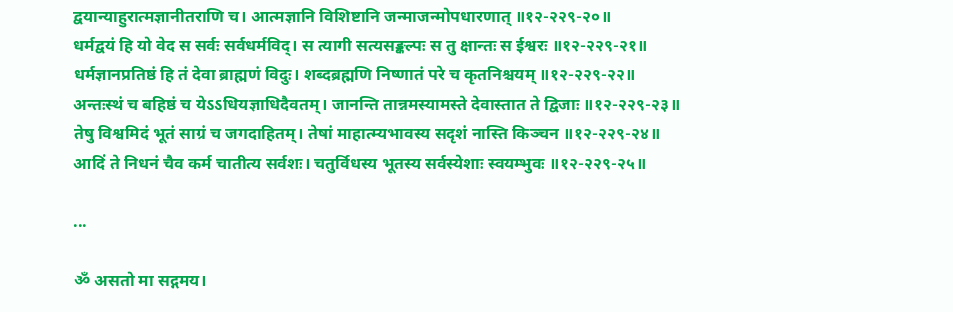द्वयान्याहुरात्मज्ञानीतराणि च। आत्मज्ञानि विशिष्टानि जन्माजन्मोपधारणात् ॥१२-२२९-२०॥
धर्मद्वयं हि यो वेद स सर्वः सर्वधर्मविद्। स त्यागी सत्यसङ्कल्पः स तु क्षान्तः स ईश्वरः ॥१२-२२९-२१॥
धर्मज्ञानप्रतिष्ठं हि तं देवा ब्राह्मणं विदुः। शब्दब्रह्मणि निष्णातं परे च कृतनिश्चयम् ॥१२-२२९-२२॥
अन्तःस्थं च बहिष्ठं च येऽऽधियज्ञाधिदैवतम्। जानन्ति तान्नमस्यामस्ते देवास्तात ते द्विजाः ॥१२-२२९-२३॥
तेषु विश्वमिदं भूतं साग्रं च जगदाहितम्। तेषां माहात्म्यभावस्य सदृशं नास्ति किञ्चन ॥१२-२२९-२४॥
आदिं ते निधनं चैव कर्म चातीत्य सर्वशः। चतुर्विधस्य भूतस्य सर्वस्येशाः स्वयम्भुवः ॥१२-२२९-२५॥

...

ॐ असतो मा सद्गमय।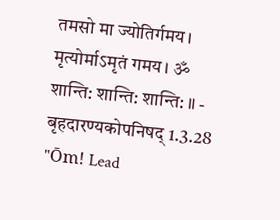तमसो मा ज्योतिर्गमय। मृत्योर्माऽमृतं गमय। ॐ शान्ति: शान्ति: शान्ति: ॥ - बृहदारण्यकोपनिषद् 1.3.28
"Ōm! Lead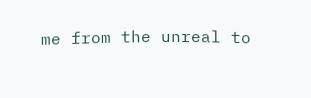me from the unreal to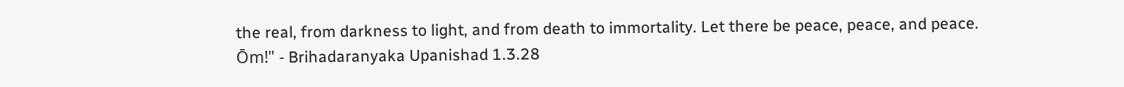the real, from darkness to light, and from death to immortality. Let there be peace, peace, and peace. Ōm!" - Brihadaranyaka Upanishad 1.3.28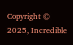Copyright © 2025, Incredible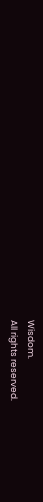Wisdom.
All rights reserved.